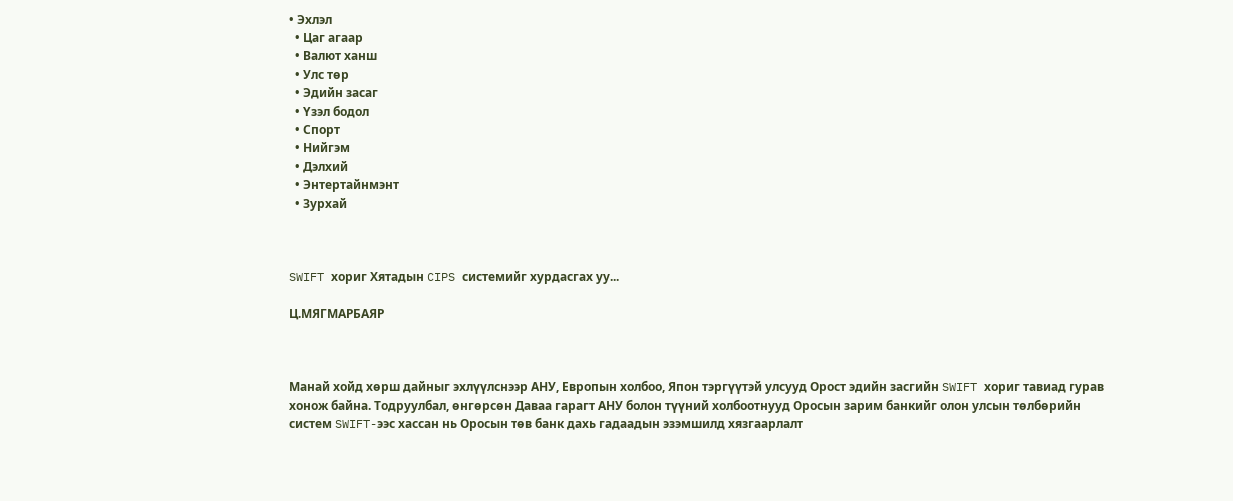• Эхлэл
  • Цаг агаар
  • Валют ханш
  • Улс төр
  • Эдийн засаг
  • Үзэл бодол
  • Спорт
  • Нийгэм
  • Дэлхий
  • Энтертайнмэнт
  • Зурхай



SWIFT хориг Хятадын CIPS системийг хурдасгах уу...

Ц.МЯГМАРБАЯР



Манай хойд хөрш дайныг эхлүүлснээр АНУ, Европын холбоо, Япон тэргүүтэй улсууд Орост эдийн засгийн SWIFT хориг тавиад гурав хонож байна. Тодруулбал, өнгөрсөн Даваа гарагт АНУ болон түүний холбоотнууд Оросын зарим банкийг олон улсын төлбөрийн систем SWIFT-ээс хассан нь Оросын төв банк дахь гадаадын эзэмшилд хязгаарлалт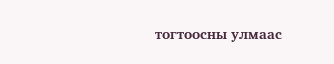тогтоосны улмаас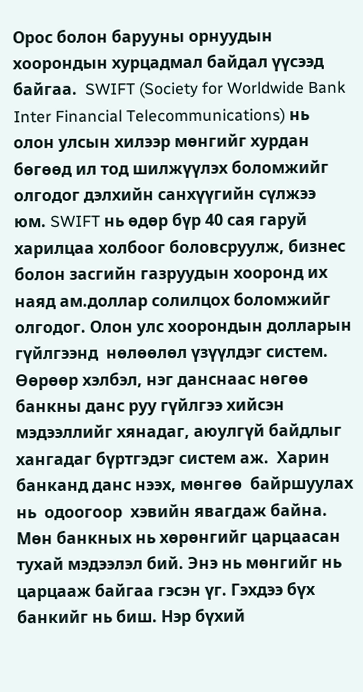Орос болон барууны орнуудын хоорондын хурцадмал байдал үүсээд байгаа.  SWIFT (Society for Worldwide Bank Inter Financial Telecommunications) нь олон улсын хилээр мөнгийг хурдан бөгөөд ил тод шилжүүлэх боломжийг олгодог дэлхийн санхүүгийн сүлжээ юм. SWIFT нь өдөр бүр 40 сая гаруй харилцаа холбоог боловсруулж, бизнес болон засгийн газруудын хооронд их наяд ам.доллар солилцох боломжийг олгодог. Олон улс хоорондын долларын  гүйлгээнд  нөлөөлөл үзүүлдэг систем. Өөрөөр хэлбэл, нэг данснаас нөгөө банкны данс руу гүйлгээ хийсэн мэдээллийг хянадаг, аюулгүй байдлыг хангадаг бүртгэдэг систем аж.  Харин банканд данс нээх, мөнгөө  байршуулах нь  одоогоор  хэвийн явагдаж байна. Мөн банкных нь хөрөнгийг царцаасан тухай мэдээлэл бий. Энэ нь мөнгийг нь царцааж байгаа гэсэн үг. Гэхдээ бүх банкийг нь биш. Нэр бүхий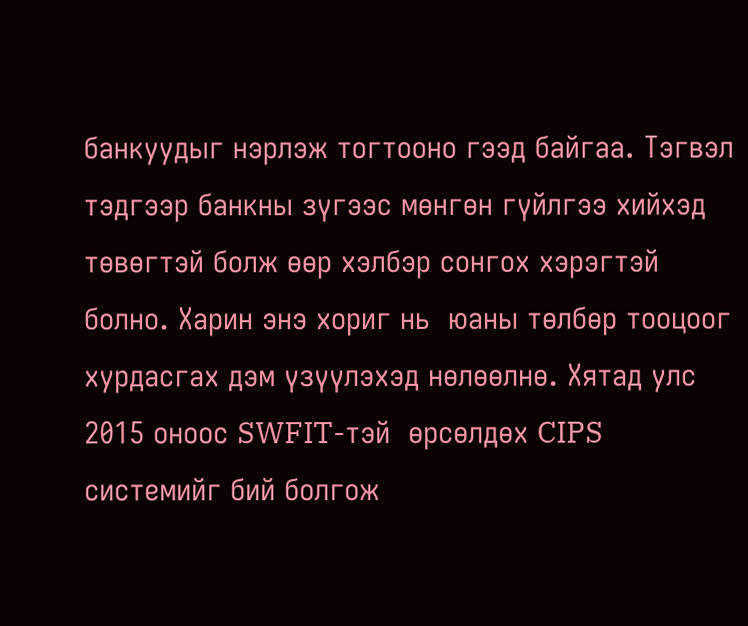банкуудыг нэрлэж тогтооно гээд байгаа. Тэгвэл тэдгээр банкны зүгээс мөнгөн гүйлгээ хийхэд төвөгтэй болж өөр хэлбэр сонгох хэрэгтэй болно. Харин энэ хориг нь  юаны төлбөр тооцоог хурдасгах дэм үзүүлэхэд нөлөөлнө. Хятад улс 2015 оноос SWFIT-тэй  өрсөлдөх CIPS системийг бий болгож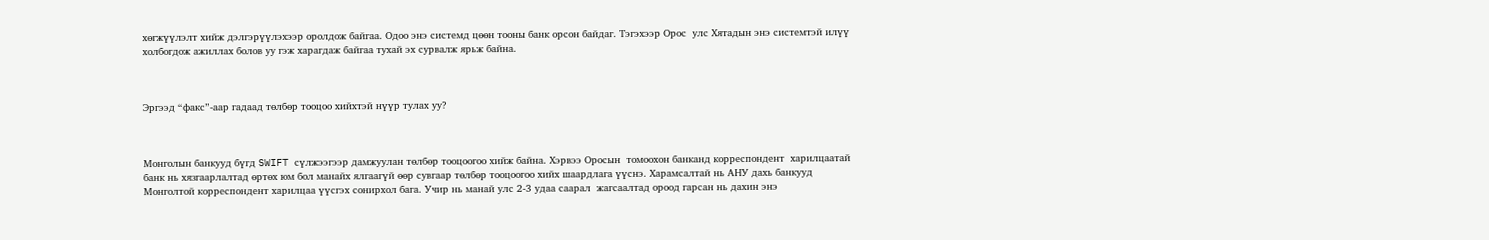хөгжүүлэлт хийж дэлгэрүүлэхээр оролдож байгаа. Одоо энэ системд цөөн тооны банк орсон байдаг. Тэгэхээр Орос  улс Хятадын энэ системтэй илүү холбогдож ажиллах болов уу гэж харагдаж байгаа тухай эх сурвалж ярьж байна.



Эргээд “факс”-аар гадаад төлбөр тооцоо хийхтэй нүүр тулах уу?



Монголын банкууд бүгд SWIFT сүлжээгээр дамжуулан төлбөр тооцоогоо хийж байна. Хэрвээ Оросын  томоохон банканд корреспондент  харилцаатай  банк нь хязгаарлалтад өртөх юм бол манайх ялгаагүй өөр сувгаар төлбөр тооцоогоо хийх шаардлага үүснэ. Харамсалтай нь АНУ дахь банкууд Монголтой корреспондент харилцаа үүсгэх сонирхол бага. Учир нь манай улс 2-3 удаа саарал  жагсаалтад ороод гарсан нь дахин энэ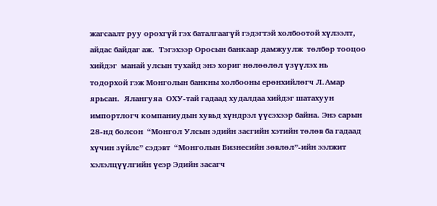жагсаалт руу орохгүй гэх баталгаагүй гэдэгтэй холбоотой хүлээлт, айдас байдаг аж.  Тэгэхээр Оросын банкаар дамжуулж  төлбөр тооцоо хийдэг  манай улсын тухайд энэ хориг нөлөөлөл үзүүлэх нь тодорхой гэж Монголын банкны холбооны ерөнхийлөгч Л.Амар ярьсан.  Ялангуяа  ОХУ-тай гадаад худалдаа хийдэг шатахуун импортлогч компаниудын хувьд хүндрэл үүсэхээр байна. Энэ сарын 28-нд болсон  “Монгол Улсын эдийн засгийн хэтийн төлөв ба гадаад хүчин зүйлс” сэдэвт  “Монголын Бизнесийн зөвлөл”-ийн ээлжит хэлэлцүүлгийн үеэр Эдийн засагч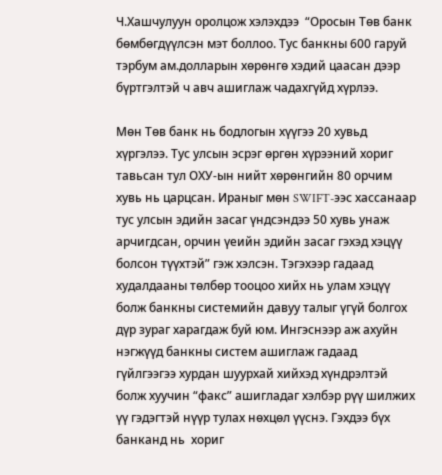Ч.Хашчулуун оролцож хэлэхдээ  “Оросын Төв банк бөмбөгдүүлсэн мэт боллоо. Тус банкны 600 гаруй тэрбум ам.долларын хөрөнгө хэдий цаасан дээр бүртгэлтэй ч авч ашиглаж чадахгүйд хүрлээ.

Мөн Төв банк нь бодлогын хүүгээ 20 хувьд хүргэлээ. Тус улсын эсрэг өргөн хүрээний хориг тавьсан тул ОХУ-ын нийт хөрөнгийн 80 орчим хувь нь царцсан. Ираныг мөн SWIFT-ээс хассанаар тус улсын эдийн засаг үндсэндээ 50 хувь унаж арчигдсан, орчин үеийн эдийн засаг гэхэд хэцүү болсон түүхтэй” гэж хэлсэн. Тэгэхээр гадаад худалдааны төлбөр тооцоо хийх нь улам хэцүү болж банкны системийн давуу талыг үгүй болгох дүр зураг харагдаж буй юм. Ингэснээр аж ахуйн нэгжүүд банкны систем ашиглаж гадаад гүйлгээгээ хурдан шуурхай хийхэд хүндрэлтэй болж хуучин “факс” ашигладаг хэлбэр рүү шилжих үү гэдэгтэй нүүр тулах нөхцөл үүснэ. Гэхдээ бүх банканд нь  хориг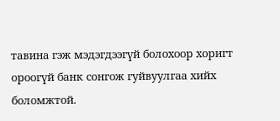тавина гэж мэдэгдээгүй болохоор хоригт ороогүй банк сонгож гуйвуулгаа хийх боломжтой.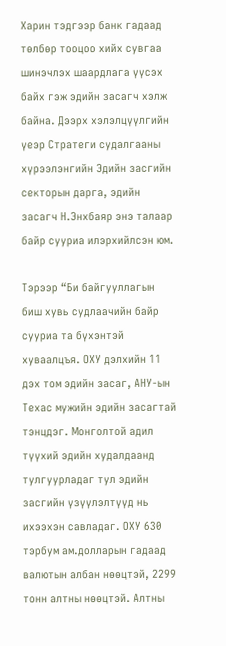Харин тэдгээр банк гадаад төлбөр тооцоо хийх сувгаа шинэчлэх шаардлага үүсэх байх гэж эдийн засагч хэлж байна. Дээрх хэлэлцүүлгийн үеэр Стратеги судалгааны хүрээлэнгийн Эдийн засгийн секторын дарга, эдийн засагч Н.Энхбаяр энэ талаар байр сууриа илэрхийлсэн юм.

Тэрээр “Би байгууллагын биш хувь судлаачийн байр сууриа та бүхэнтэй хуваалцъя. ОХУ дэлхийн 11 дэх том эдийн засаг, АНУ-ын Техас мужийн эдийн засагтай тэнцдэг. Монголтой адил түүхий эдийн худалдаанд тулгуурладаг тул эдийн засгийн үзүүлэлтүүд нь ихээхэн савладаг. ОХУ 630 тэрбум ам.долларын гадаад валютын албан нөөцтэй, 2299 тонн алтны нөөцтэй. Алтны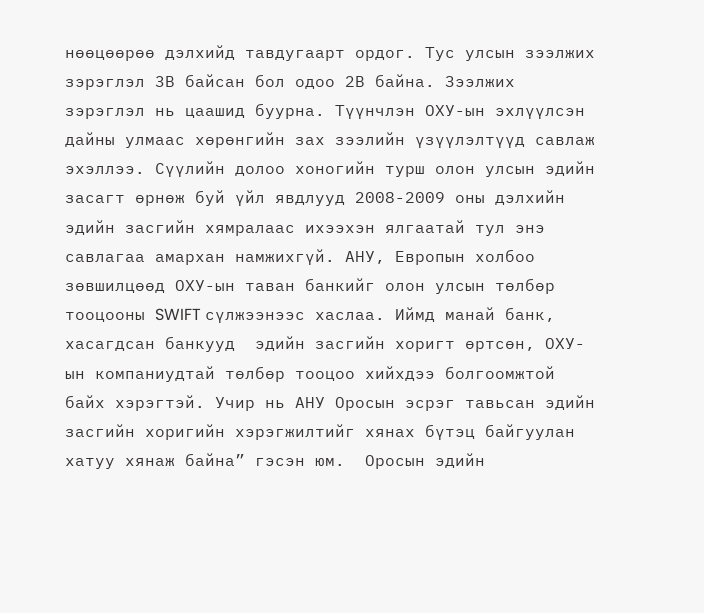нөөцөөрөө дэлхийд тавдугаарт ордог. Тус улсын зээлжих зэрэглэл 3В байсан бол одоо 2В байна. Зээлжих зэрэглэл нь цаашид буурна. Түүнчлэн ОХУ-ын эхлүүлсэн дайны улмаас хөрөнгийн зах зээлийн үзүүлэлтүүд савлаж эхэллээ. Сүүлийн долоо хоногийн турш олон улсын эдийн засагт өрнөж буй үйл явдлууд 2008-2009 оны дэлхийн эдийн засгийн хямралаас ихээхэн ялгаатай тул энэ савлагаа амархан намжихгүй. АНУ, Европын холбоо зөвшилцөөд ОХУ-ын таван банкийг олон улсын төлбөр тооцооны SWIFT сүлжээнээс хаслаа. Иймд манай банк, хасагдсан банкууд  эдийн засгийн хоригт өртсөн, ОХУ-ын компаниудтай төлбөр тооцоо хийхдээ болгоомжтой байх хэрэгтэй. Учир нь АНУ Оросын эсрэг тавьсан эдийн засгийн хоригийн хэрэгжилтийг хянах бүтэц байгуулан хатуу хянаж байна” гэсэн юм.  Оросын эдийн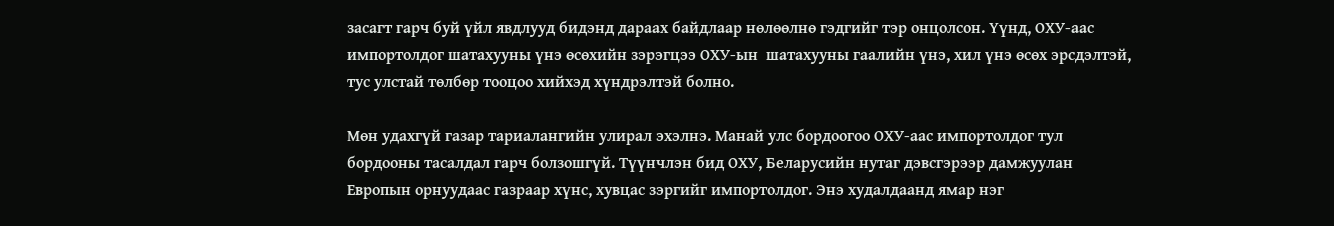засагт гарч буй үйл явдлууд бидэнд дараах байдлаар нөлөөлнө гэдгийг тэр онцолсон. Үүнд, ОХУ-аас импортолдог шатахууны үнэ өсөхийн зэрэгцээ ОХУ-ын  шатахууны гаалийн үнэ, хил үнэ өсөх эрсдэлтэй,  тус улстай төлбөр тооцоо хийхэд хүндрэлтэй болно.

Мөн удахгүй газар тариалангийн улирал эхэлнэ. Манай улс бордоогоо ОХУ-аас импортолдог тул бордооны тасалдал гарч болзошгүй. Түүнчлэн бид ОХУ, Беларусийн нутаг дэвсгэрээр дамжуулан Европын орнуудаас газраар хүнс, хувцас зэргийг импортолдог. Энэ худалдаанд ямар нэг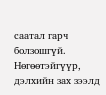саатал гарч болзошгүй. Нөгөөтэйгүүр, дэлхийн зах зээлд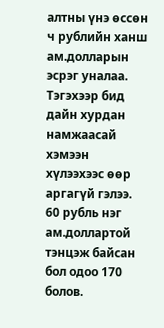алтны үнэ өссөн ч рублийн ханш ам.долларын эсрэг уналаа. Тэгэхээр бид дайн хурдан намжаасай хэмээн хүлээхээс өөр аргагүй гэлээ. 60 рубль нэг ам.доллартой тэнцэж байсан бол одоо 170 болов.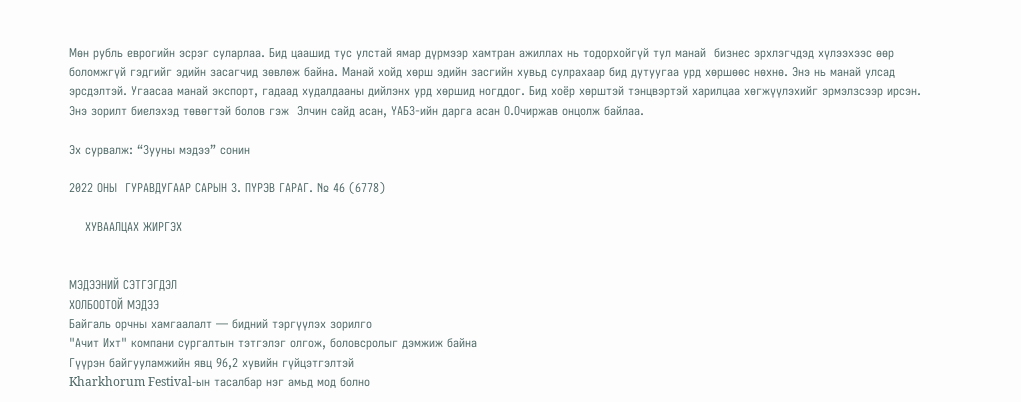Мөн рубль еврогийн эсрэг суларлаа. Бид цаашид тус улстай ямар дүрмээр хамтран ажиллах нь тодорхойгүй тул манай  бизнес эрхлэгчдэд хүлээхээс өөр боломжгүй гэдгийг эдийн засагчид зөвлөж байна. Манай хойд хөрш эдийн засгийн хувьд сулрахаар бид дутуугаа урд хөршөөс нөхнө. Энэ нь манай улсад эрсдэлтэй. Угаасаа манай экспорт, гадаад худалдааны дийлэнх урд хөршид ногддог. Бид хоёр хөрштэй тэнцвэртэй харилцаа хөгжүүлэхийг эрмэлзсээр ирсэн. Энэ зорилт биелэхэд төвөгтэй болов гэж  Элчин сайд асан, ҮАБЗ-ийн дарга асан О.Очиржав онцолж байлаа.

Эх сурвалж: “Зууны мэдээ” сонин

2022 ОНЫ  ГУРАВДУГААР САРЫН 3. ПҮРЭВ ГАРАГ. № 46 (6778)

    ХУВААЛЦАХ ЖИРГЭХ


МЭДЭЭНИЙ СЭТГЭГДЭЛ
ХОЛБООТОЙ МЭДЭЭ
Байгаль орчны хамгаалалт — бидний тэргүүлэх зорилго
"Ачит Ихт" компани сургалтын тэтгэлэг олгож, боловсролыг дэмжиж байна
Гүүрэн байгууламжийн явц 96,2 хувийн гүйцэтгэлтэй
Kharkhorum Festival-ын тасалбар нэг амьд мод болно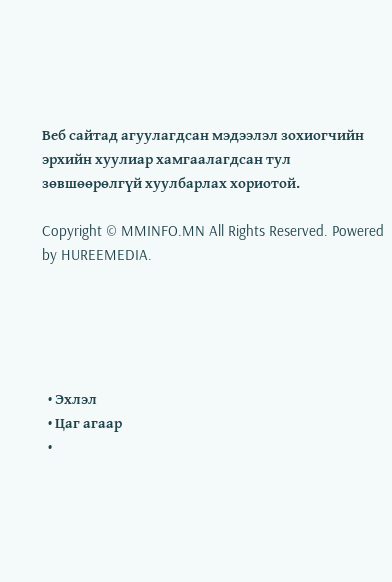Веб сайтад агуулагдсан мэдээлэл зохиогчийн эрхийн хуулиар хамгаалагдсан тул зөвшөөрөлгүй хуулбарлах хориотой.

Copyright © MMINFO.MN All Rights Reserved. Powered by HUREEMEDIA.





  • Эхлэл
  • Цаг агаар
  •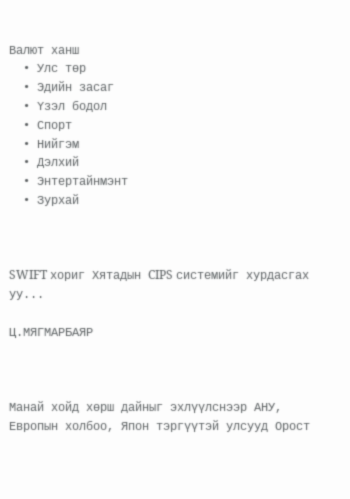Валют ханш
  • Улс төр
  • Эдийн засаг
  • Үзэл бодол
  • Спорт
  • Нийгэм
  • Дэлхий
  • Энтертайнмэнт
  • Зурхай



SWIFT хориг Хятадын CIPS системийг хурдасгах уу...

Ц.МЯГМАРБАЯР



Манай хойд хөрш дайныг эхлүүлснээр АНУ, Европын холбоо, Япон тэргүүтэй улсууд Орост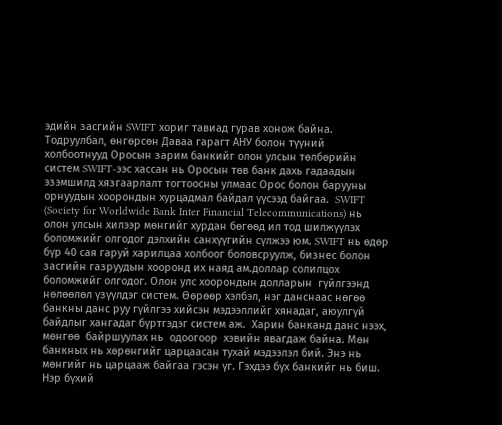эдийн засгийн SWIFT хориг тавиад гурав хонож байна. Тодруулбал, өнгөрсөн Даваа гарагт АНУ болон түүний холбоотнууд Оросын зарим банкийг олон улсын төлбөрийн систем SWIFT-ээс хассан нь Оросын төв банк дахь гадаадын эзэмшилд хязгаарлалт тогтоосны улмаас Орос болон барууны орнуудын хоорондын хурцадмал байдал үүсээд байгаа.  SWIFT (Society for Worldwide Bank Inter Financial Telecommunications) нь олон улсын хилээр мөнгийг хурдан бөгөөд ил тод шилжүүлэх боломжийг олгодог дэлхийн санхүүгийн сүлжээ юм. SWIFT нь өдөр бүр 40 сая гаруй харилцаа холбоог боловсруулж, бизнес болон засгийн газруудын хооронд их наяд ам.доллар солилцох боломжийг олгодог. Олон улс хоорондын долларын  гүйлгээнд  нөлөөлөл үзүүлдэг систем. Өөрөөр хэлбэл, нэг данснаас нөгөө банкны данс руу гүйлгээ хийсэн мэдээллийг хянадаг, аюулгүй байдлыг хангадаг бүртгэдэг систем аж.  Харин банканд данс нээх, мөнгөө  байршуулах нь  одоогоор  хэвийн явагдаж байна. Мөн банкных нь хөрөнгийг царцаасан тухай мэдээлэл бий. Энэ нь мөнгийг нь царцааж байгаа гэсэн үг. Гэхдээ бүх банкийг нь биш. Нэр бүхий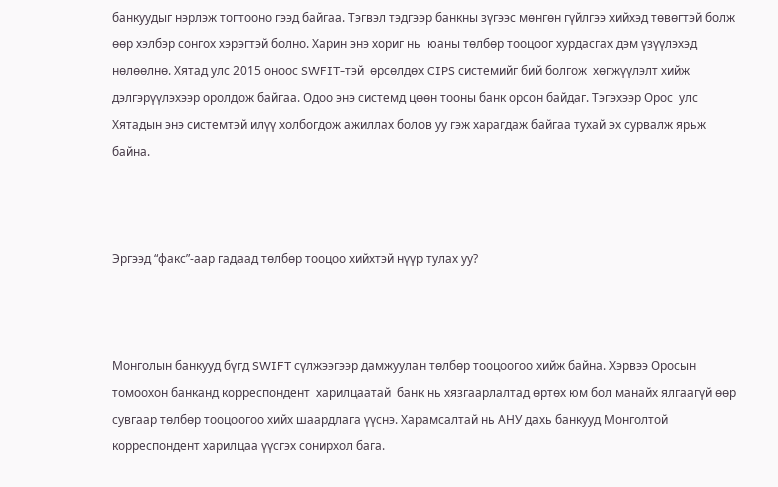банкуудыг нэрлэж тогтооно гээд байгаа. Тэгвэл тэдгээр банкны зүгээс мөнгөн гүйлгээ хийхэд төвөгтэй болж өөр хэлбэр сонгох хэрэгтэй болно. Харин энэ хориг нь  юаны төлбөр тооцоог хурдасгах дэм үзүүлэхэд нөлөөлнө. Хятад улс 2015 оноос SWFIT-тэй  өрсөлдөх CIPS системийг бий болгож  хөгжүүлэлт хийж дэлгэрүүлэхээр оролдож байгаа. Одоо энэ системд цөөн тооны банк орсон байдаг. Тэгэхээр Орос  улс Хятадын энэ системтэй илүү холбогдож ажиллах болов уу гэж харагдаж байгаа тухай эх сурвалж ярьж байна.



Эргээд “факс”-аар гадаад төлбөр тооцоо хийхтэй нүүр тулах уу?



Монголын банкууд бүгд SWIFT сүлжээгээр дамжуулан төлбөр тооцоогоо хийж байна. Хэрвээ Оросын  томоохон банканд корреспондент  харилцаатай  банк нь хязгаарлалтад өртөх юм бол манайх ялгаагүй өөр сувгаар төлбөр тооцоогоо хийх шаардлага үүснэ. Харамсалтай нь АНУ дахь банкууд Монголтой корреспондент харилцаа үүсгэх сонирхол бага.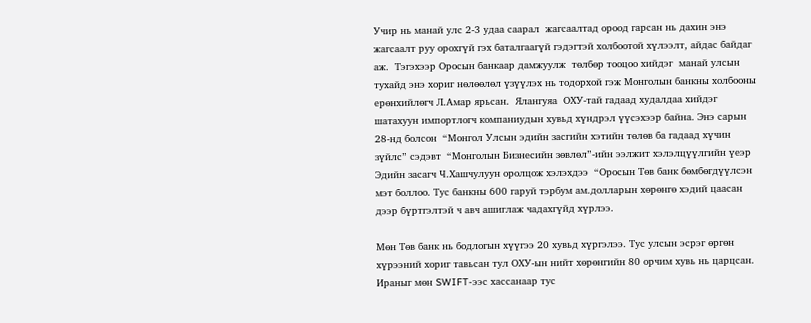Учир нь манай улс 2-3 удаа саарал  жагсаалтад ороод гарсан нь дахин энэ жагсаалт руу орохгүй гэх баталгаагүй гэдэгтэй холбоотой хүлээлт, айдас байдаг аж.  Тэгэхээр Оросын банкаар дамжуулж  төлбөр тооцоо хийдэг  манай улсын тухайд энэ хориг нөлөөлөл үзүүлэх нь тодорхой гэж Монголын банкны холбооны ерөнхийлөгч Л.Амар ярьсан.  Ялангуяа  ОХУ-тай гадаад худалдаа хийдэг шатахуун импортлогч компаниудын хувьд хүндрэл үүсэхээр байна. Энэ сарын 28-нд болсон  “Монгол Улсын эдийн засгийн хэтийн төлөв ба гадаад хүчин зүйлс” сэдэвт  “Монголын Бизнесийн зөвлөл”-ийн ээлжит хэлэлцүүлгийн үеэр Эдийн засагч Ч.Хашчулуун оролцож хэлэхдээ  “Оросын Төв банк бөмбөгдүүлсэн мэт боллоо. Тус банкны 600 гаруй тэрбум ам.долларын хөрөнгө хэдий цаасан дээр бүртгэлтэй ч авч ашиглаж чадахгүйд хүрлээ.

Мөн Төв банк нь бодлогын хүүгээ 20 хувьд хүргэлээ. Тус улсын эсрэг өргөн хүрээний хориг тавьсан тул ОХУ-ын нийт хөрөнгийн 80 орчим хувь нь царцсан. Ираныг мөн SWIFT-ээс хассанаар тус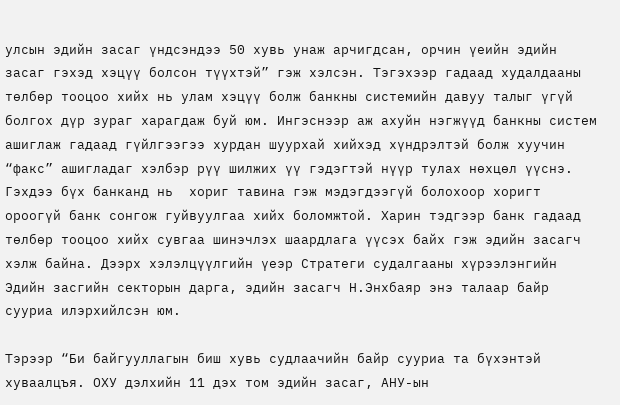улсын эдийн засаг үндсэндээ 50 хувь унаж арчигдсан, орчин үеийн эдийн засаг гэхэд хэцүү болсон түүхтэй” гэж хэлсэн. Тэгэхээр гадаад худалдааны төлбөр тооцоо хийх нь улам хэцүү болж банкны системийн давуу талыг үгүй болгох дүр зураг харагдаж буй юм. Ингэснээр аж ахуйн нэгжүүд банкны систем ашиглаж гадаад гүйлгээгээ хурдан шуурхай хийхэд хүндрэлтэй болж хуучин “факс” ашигладаг хэлбэр рүү шилжих үү гэдэгтэй нүүр тулах нөхцөл үүснэ. Гэхдээ бүх банканд нь  хориг тавина гэж мэдэгдээгүй болохоор хоригт ороогүй банк сонгож гуйвуулгаа хийх боломжтой. Харин тэдгээр банк гадаад төлбөр тооцоо хийх сувгаа шинэчлэх шаардлага үүсэх байх гэж эдийн засагч хэлж байна. Дээрх хэлэлцүүлгийн үеэр Стратеги судалгааны хүрээлэнгийн Эдийн засгийн секторын дарга, эдийн засагч Н.Энхбаяр энэ талаар байр сууриа илэрхийлсэн юм.

Тэрээр “Би байгууллагын биш хувь судлаачийн байр сууриа та бүхэнтэй хуваалцъя. ОХУ дэлхийн 11 дэх том эдийн засаг, АНУ-ын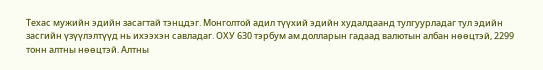Техас мужийн эдийн засагтай тэнцдэг. Монголтой адил түүхий эдийн худалдаанд тулгуурладаг тул эдийн засгийн үзүүлэлтүүд нь ихээхэн савладаг. ОХУ 630 тэрбум ам.долларын гадаад валютын албан нөөцтэй, 2299 тонн алтны нөөцтэй. Алтны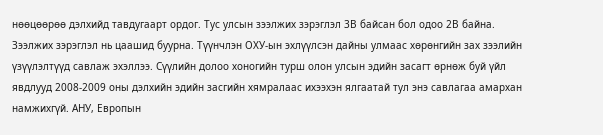нөөцөөрөө дэлхийд тавдугаарт ордог. Тус улсын зээлжих зэрэглэл 3В байсан бол одоо 2В байна. Зээлжих зэрэглэл нь цаашид буурна. Түүнчлэн ОХУ-ын эхлүүлсэн дайны улмаас хөрөнгийн зах зээлийн үзүүлэлтүүд савлаж эхэллээ. Сүүлийн долоо хоногийн турш олон улсын эдийн засагт өрнөж буй үйл явдлууд 2008-2009 оны дэлхийн эдийн засгийн хямралаас ихээхэн ялгаатай тул энэ савлагаа амархан намжихгүй. АНУ, Европын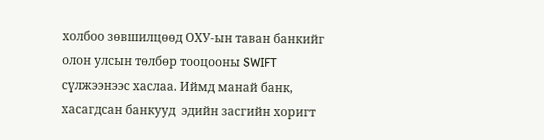холбоо зөвшилцөөд ОХУ-ын таван банкийг олон улсын төлбөр тооцооны SWIFT сүлжээнээс хаслаа. Иймд манай банк, хасагдсан банкууд  эдийн засгийн хоригт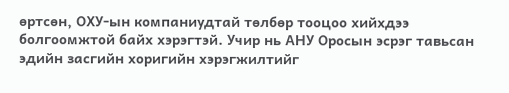өртсөн, ОХУ-ын компаниудтай төлбөр тооцоо хийхдээ болгоомжтой байх хэрэгтэй. Учир нь АНУ Оросын эсрэг тавьсан эдийн засгийн хоригийн хэрэгжилтийг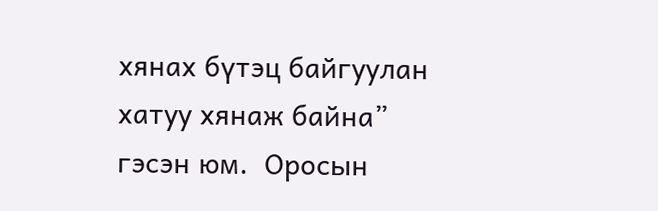хянах бүтэц байгуулан хатуу хянаж байна” гэсэн юм.  Оросын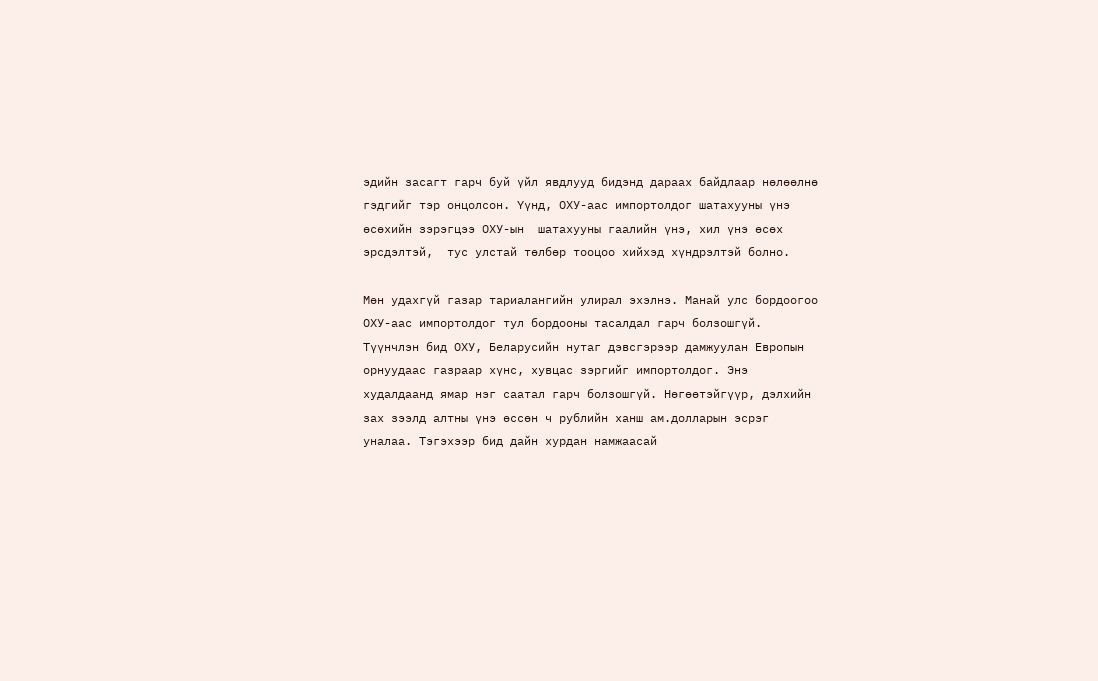эдийн засагт гарч буй үйл явдлууд бидэнд дараах байдлаар нөлөөлнө гэдгийг тэр онцолсон. Үүнд, ОХУ-аас импортолдог шатахууны үнэ өсөхийн зэрэгцээ ОХУ-ын  шатахууны гаалийн үнэ, хил үнэ өсөх эрсдэлтэй,  тус улстай төлбөр тооцоо хийхэд хүндрэлтэй болно.

Мөн удахгүй газар тариалангийн улирал эхэлнэ. Манай улс бордоогоо ОХУ-аас импортолдог тул бордооны тасалдал гарч болзошгүй. Түүнчлэн бид ОХУ, Беларусийн нутаг дэвсгэрээр дамжуулан Европын орнуудаас газраар хүнс, хувцас зэргийг импортолдог. Энэ худалдаанд ямар нэг саатал гарч болзошгүй. Нөгөөтэйгүүр, дэлхийн зах зээлд алтны үнэ өссөн ч рублийн ханш ам.долларын эсрэг уналаа. Тэгэхээр бид дайн хурдан намжаасай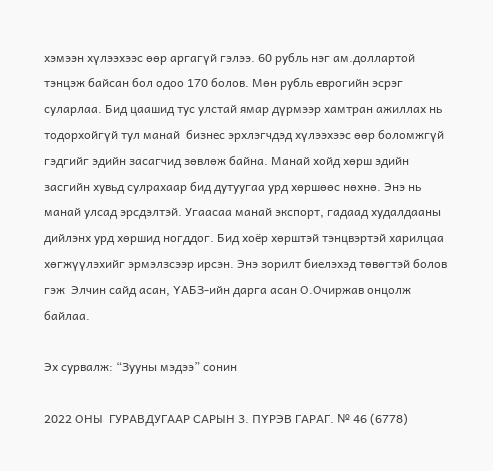хэмээн хүлээхээс өөр аргагүй гэлээ. 60 рубль нэг ам.доллартой тэнцэж байсан бол одоо 170 болов. Мөн рубль еврогийн эсрэг суларлаа. Бид цаашид тус улстай ямар дүрмээр хамтран ажиллах нь тодорхойгүй тул манай  бизнес эрхлэгчдэд хүлээхээс өөр боломжгүй гэдгийг эдийн засагчид зөвлөж байна. Манай хойд хөрш эдийн засгийн хувьд сулрахаар бид дутуугаа урд хөршөөс нөхнө. Энэ нь манай улсад эрсдэлтэй. Угаасаа манай экспорт, гадаад худалдааны дийлэнх урд хөршид ногддог. Бид хоёр хөрштэй тэнцвэртэй харилцаа хөгжүүлэхийг эрмэлзсээр ирсэн. Энэ зорилт биелэхэд төвөгтэй болов гэж  Элчин сайд асан, ҮАБЗ-ийн дарга асан О.Очиржав онцолж байлаа.

Эх сурвалж: “Зууны мэдээ” сонин

2022 ОНЫ  ГУРАВДУГААР САРЫН 3. ПҮРЭВ ГАРАГ. № 46 (6778)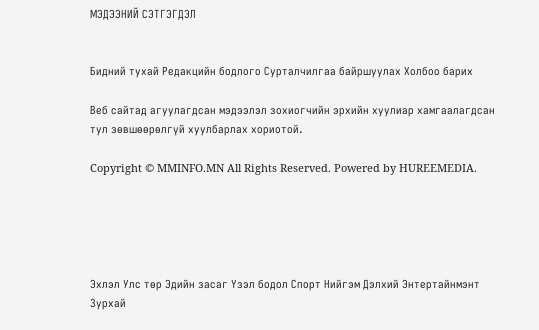МЭДЭЭНИЙ СЭТГЭГДЭЛ


Бидний тухай Редакцийн бодлого Сурталчилгаа байршуулах Холбоо барих

Веб сайтад агуулагдсан мэдээлэл зохиогчийн эрхийн хуулиар хамгаалагдсан тул зөвшөөрөлгүй хуулбарлах хориотой.

Copyright © MMINFO.MN All Rights Reserved. Powered by HUREEMEDIA.





Эхлэл Улс төр Эдийн засаг Үзэл бодол Спорт Нийгэм Дэлхий Энтертайнмэнт Зурхай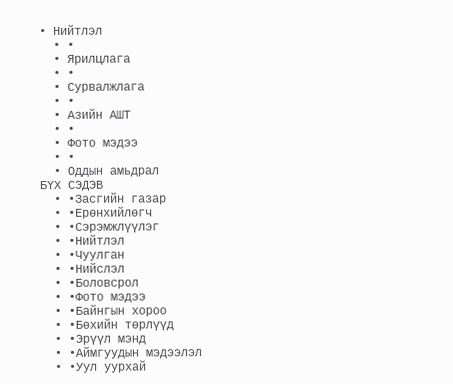• Нийтлэл
  • •
  • Ярилцлага
  • •
  • Сурвалжлага
  • •
  • Азийн АШТ
  • •
  • Фото мэдээ
  • •
  • Оддын амьдрал
БҮХ СЭДЭВ
  • •Засгийн газар
  • •Ерөнхийлөгч
  • •Сэрэмжлүүлэг
  • •Нийтлэл
  • •Чуулган
  • •Нийслэл
  • •Боловсрол
  • •Фото мэдээ
  • •Байнгын хороо
  • •Бөхийн төрлүүд
  • •Эрүүл мэнд
  • •Аймгуудын мэдээлэл
  • •Уул уурхай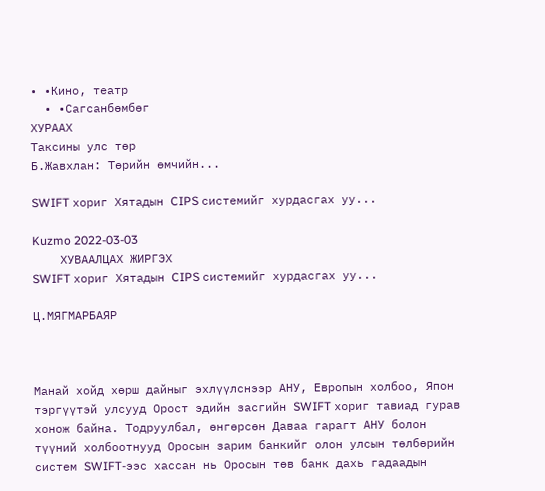• •Кино, театр
  • •Сагсанбөмбөг
ХУРААХ
Таксины улс төр
Б.Жавхлан: Төрийн өмчийн...

SWIFT хориг Хятадын CIPS системийг хурдасгах уу...

Kuzmo 2022-03-03
    ХУВААЛЦАХ ЖИРГЭХ
SWIFT хориг Хятадын CIPS системийг хурдасгах уу...

Ц.МЯГМАРБАЯР



Манай хойд хөрш дайныг эхлүүлснээр АНУ, Европын холбоо, Япон тэргүүтэй улсууд Орост эдийн засгийн SWIFT хориг тавиад гурав хонож байна. Тодруулбал, өнгөрсөн Даваа гарагт АНУ болон түүний холбоотнууд Оросын зарим банкийг олон улсын төлбөрийн систем SWIFT-ээс хассан нь Оросын төв банк дахь гадаадын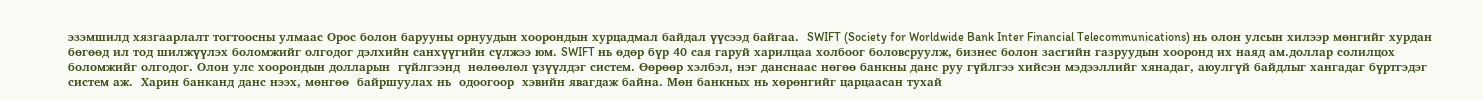эзэмшилд хязгаарлалт тогтоосны улмаас Орос болон барууны орнуудын хоорондын хурцадмал байдал үүсээд байгаа.  SWIFT (Society for Worldwide Bank Inter Financial Telecommunications) нь олон улсын хилээр мөнгийг хурдан бөгөөд ил тод шилжүүлэх боломжийг олгодог дэлхийн санхүүгийн сүлжээ юм. SWIFT нь өдөр бүр 40 сая гаруй харилцаа холбоог боловсруулж, бизнес болон засгийн газруудын хооронд их наяд ам.доллар солилцох боломжийг олгодог. Олон улс хоорондын долларын  гүйлгээнд  нөлөөлөл үзүүлдэг систем. Өөрөөр хэлбэл, нэг данснаас нөгөө банкны данс руу гүйлгээ хийсэн мэдээллийг хянадаг, аюулгүй байдлыг хангадаг бүртгэдэг систем аж.  Харин банканд данс нээх, мөнгөө  байршуулах нь  одоогоор  хэвийн явагдаж байна. Мөн банкных нь хөрөнгийг царцаасан тухай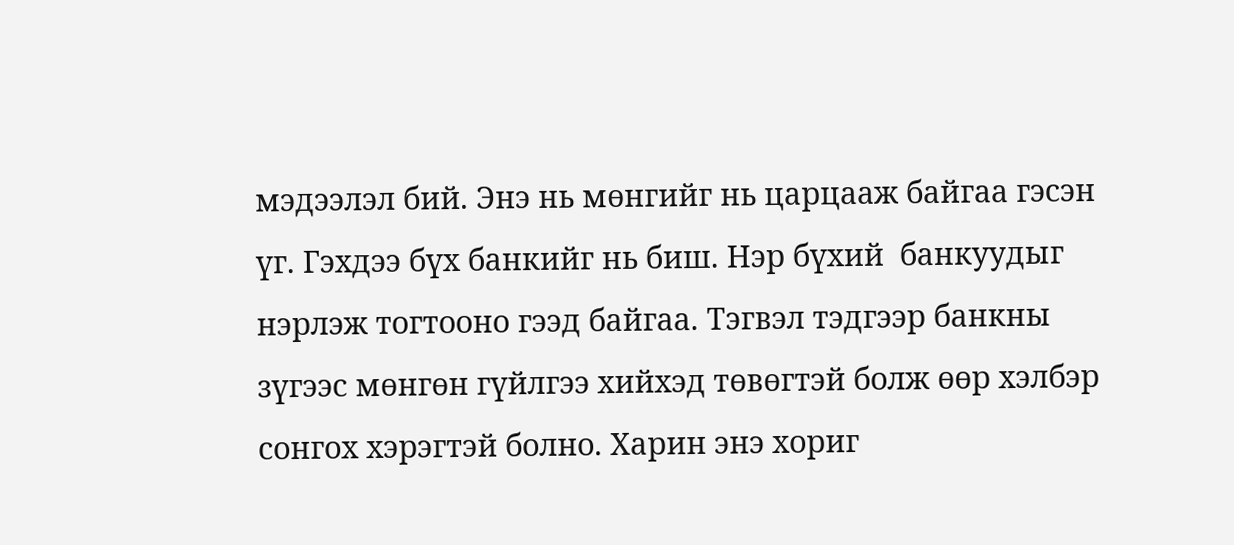мэдээлэл бий. Энэ нь мөнгийг нь царцааж байгаа гэсэн үг. Гэхдээ бүх банкийг нь биш. Нэр бүхий  банкуудыг нэрлэж тогтооно гээд байгаа. Тэгвэл тэдгээр банкны зүгээс мөнгөн гүйлгээ хийхэд төвөгтэй болж өөр хэлбэр сонгох хэрэгтэй болно. Харин энэ хориг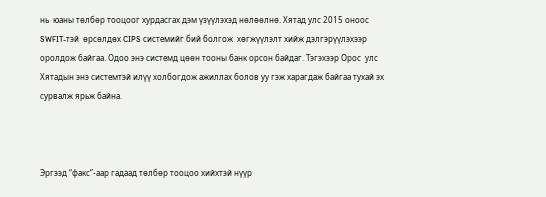нь  юаны төлбөр тооцоог хурдасгах дэм үзүүлэхэд нөлөөлнө. Хятад улс 2015 оноос SWFIT-тэй  өрсөлдөх CIPS системийг бий болгож  хөгжүүлэлт хийж дэлгэрүүлэхээр оролдож байгаа. Одоо энэ системд цөөн тооны банк орсон байдаг. Тэгэхээр Орос  улс Хятадын энэ системтэй илүү холбогдож ажиллах болов уу гэж харагдаж байгаа тухай эх сурвалж ярьж байна.



Эргээд “факс”-аар гадаад төлбөр тооцоо хийхтэй нүүр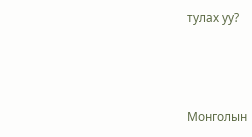тулах уу?



Монголын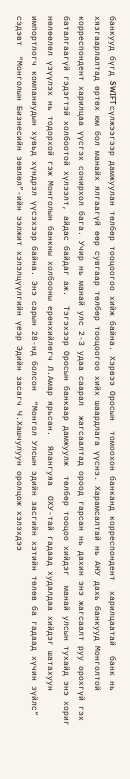банкууд бүгд SWIFT сүлжээгээр дамжуулан төлбөр тооцоогоо хийж байна. Хэрвээ Оросын  томоохон банканд корреспондент  харилцаатай  банк нь хязгаарлалтад өртөх юм бол манайх ялгаагүй өөр сувгаар төлбөр тооцоогоо хийх шаардлага үүснэ. Харамсалтай нь АНУ дахь банкууд Монголтой корреспондент харилцаа үүсгэх сонирхол бага. Учир нь манай улс 2-3 удаа саарал  жагсаалтад ороод гарсан нь дахин энэ жагсаалт руу орохгүй гэх баталгаагүй гэдэгтэй холбоотой хүлээлт, айдас байдаг аж.  Тэгэхээр Оросын банкаар дамжуулж  төлбөр тооцоо хийдэг  манай улсын тухайд энэ хориг нөлөөлөл үзүүлэх нь тодорхой гэж Монголын банкны холбооны ерөнхийлөгч Л.Амар ярьсан.  Ялангуяа  ОХУ-тай гадаад худалдаа хийдэг шатахуун импортлогч компаниудын хувьд хүндрэл үүсэхээр байна. Энэ сарын 28-нд болсон  “Монгол Улсын эдийн засгийн хэтийн төлөв ба гадаад хүчин зүйлс” сэдэвт  “Монголын Бизнесийн зөвлөл”-ийн ээлжит хэлэлцүүлгийн үеэр Эдийн засагч Ч.Хашчулуун оролцож хэлэхдээ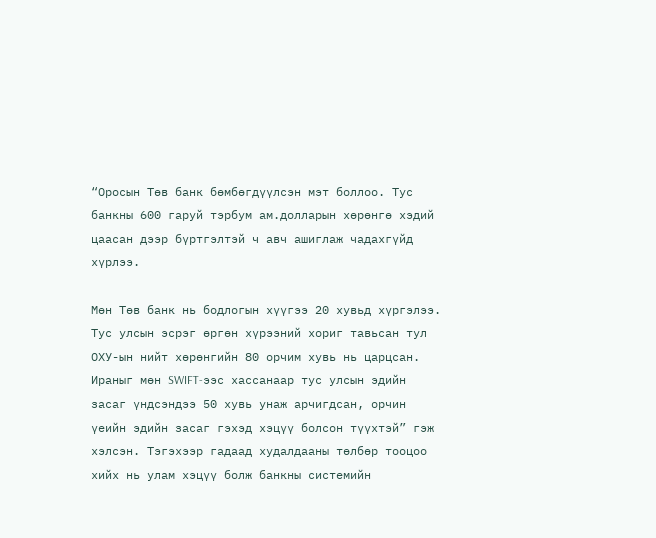“Оросын Төв банк бөмбөгдүүлсэн мэт боллоо. Тус банкны 600 гаруй тэрбум ам.долларын хөрөнгө хэдий цаасан дээр бүртгэлтэй ч авч ашиглаж чадахгүйд хүрлээ.

Мөн Төв банк нь бодлогын хүүгээ 20 хувьд хүргэлээ. Тус улсын эсрэг өргөн хүрээний хориг тавьсан тул ОХУ-ын нийт хөрөнгийн 80 орчим хувь нь царцсан. Ираныг мөн SWIFT-ээс хассанаар тус улсын эдийн засаг үндсэндээ 50 хувь унаж арчигдсан, орчин үеийн эдийн засаг гэхэд хэцүү болсон түүхтэй” гэж хэлсэн. Тэгэхээр гадаад худалдааны төлбөр тооцоо хийх нь улам хэцүү болж банкны системийн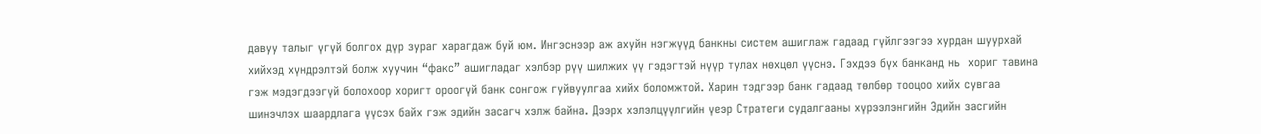давуу талыг үгүй болгох дүр зураг харагдаж буй юм. Ингэснээр аж ахуйн нэгжүүд банкны систем ашиглаж гадаад гүйлгээгээ хурдан шуурхай хийхэд хүндрэлтэй болж хуучин “факс” ашигладаг хэлбэр рүү шилжих үү гэдэгтэй нүүр тулах нөхцөл үүснэ. Гэхдээ бүх банканд нь  хориг тавина гэж мэдэгдээгүй болохоор хоригт ороогүй банк сонгож гуйвуулгаа хийх боломжтой. Харин тэдгээр банк гадаад төлбөр тооцоо хийх сувгаа шинэчлэх шаардлага үүсэх байх гэж эдийн засагч хэлж байна. Дээрх хэлэлцүүлгийн үеэр Стратеги судалгааны хүрээлэнгийн Эдийн засгийн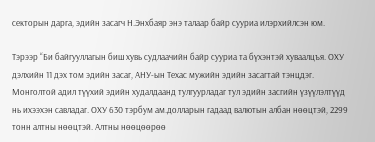секторын дарга, эдийн засагч Н.Энхбаяр энэ талаар байр сууриа илэрхийлсэн юм.

Тэрээр “Би байгууллагын биш хувь судлаачийн байр сууриа та бүхэнтэй хуваалцъя. ОХУ дэлхийн 11 дэх том эдийн засаг, АНУ-ын Техас мужийн эдийн засагтай тэнцдэг. Монголтой адил түүхий эдийн худалдаанд тулгуурладаг тул эдийн засгийн үзүүлэлтүүд нь ихээхэн савладаг. ОХУ 630 тэрбум ам.долларын гадаад валютын албан нөөцтэй, 2299 тонн алтны нөөцтэй. Алтны нөөцөөрөө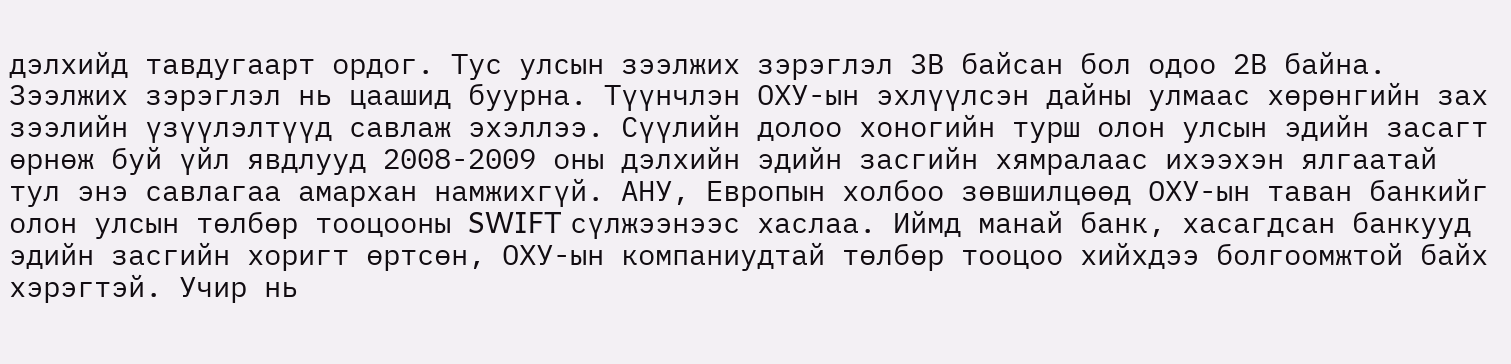дэлхийд тавдугаарт ордог. Тус улсын зээлжих зэрэглэл 3В байсан бол одоо 2В байна. Зээлжих зэрэглэл нь цаашид буурна. Түүнчлэн ОХУ-ын эхлүүлсэн дайны улмаас хөрөнгийн зах зээлийн үзүүлэлтүүд савлаж эхэллээ. Сүүлийн долоо хоногийн турш олон улсын эдийн засагт өрнөж буй үйл явдлууд 2008-2009 оны дэлхийн эдийн засгийн хямралаас ихээхэн ялгаатай тул энэ савлагаа амархан намжихгүй. АНУ, Европын холбоо зөвшилцөөд ОХУ-ын таван банкийг олон улсын төлбөр тооцооны SWIFT сүлжээнээс хаслаа. Иймд манай банк, хасагдсан банкууд  эдийн засгийн хоригт өртсөн, ОХУ-ын компаниудтай төлбөр тооцоо хийхдээ болгоомжтой байх хэрэгтэй. Учир нь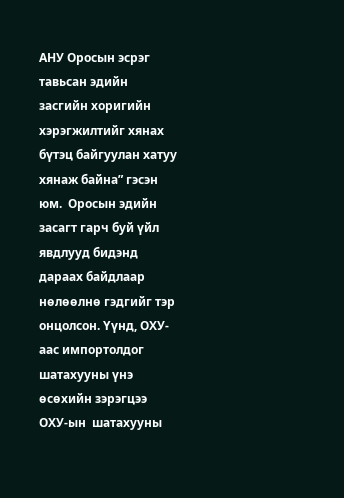АНУ Оросын эсрэг тавьсан эдийн засгийн хоригийн хэрэгжилтийг хянах бүтэц байгуулан хатуу хянаж байна” гэсэн юм.  Оросын эдийн засагт гарч буй үйл явдлууд бидэнд дараах байдлаар нөлөөлнө гэдгийг тэр онцолсон. Үүнд, ОХУ-аас импортолдог шатахууны үнэ өсөхийн зэрэгцээ ОХУ-ын  шатахууны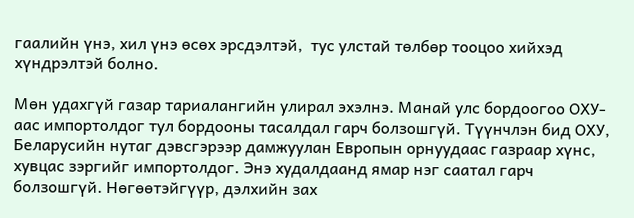гаалийн үнэ, хил үнэ өсөх эрсдэлтэй,  тус улстай төлбөр тооцоо хийхэд хүндрэлтэй болно.

Мөн удахгүй газар тариалангийн улирал эхэлнэ. Манай улс бордоогоо ОХУ-аас импортолдог тул бордооны тасалдал гарч болзошгүй. Түүнчлэн бид ОХУ, Беларусийн нутаг дэвсгэрээр дамжуулан Европын орнуудаас газраар хүнс, хувцас зэргийг импортолдог. Энэ худалдаанд ямар нэг саатал гарч болзошгүй. Нөгөөтэйгүүр, дэлхийн зах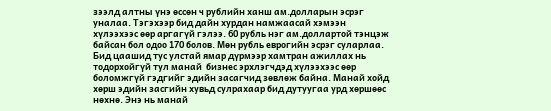зээлд алтны үнэ өссөн ч рублийн ханш ам.долларын эсрэг уналаа. Тэгэхээр бид дайн хурдан намжаасай хэмээн хүлээхээс өөр аргагүй гэлээ. 60 рубль нэг ам.доллартой тэнцэж байсан бол одоо 170 болов. Мөн рубль еврогийн эсрэг суларлаа. Бид цаашид тус улстай ямар дүрмээр хамтран ажиллах нь тодорхойгүй тул манай  бизнес эрхлэгчдэд хүлээхээс өөр боломжгүй гэдгийг эдийн засагчид зөвлөж байна. Манай хойд хөрш эдийн засгийн хувьд сулрахаар бид дутуугаа урд хөршөөс нөхнө. Энэ нь манай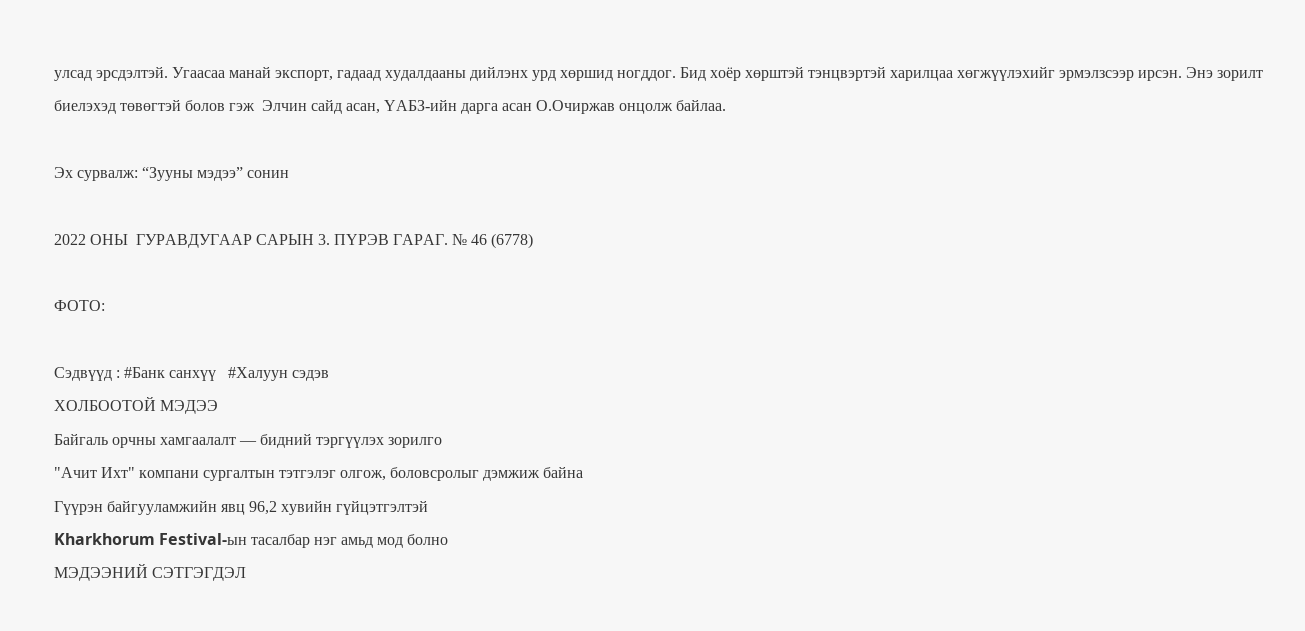улсад эрсдэлтэй. Угаасаа манай экспорт, гадаад худалдааны дийлэнх урд хөршид ногддог. Бид хоёр хөрштэй тэнцвэртэй харилцаа хөгжүүлэхийг эрмэлзсээр ирсэн. Энэ зорилт биелэхэд төвөгтэй болов гэж  Элчин сайд асан, ҮАБЗ-ийн дарга асан О.Очиржав онцолж байлаа.

Эх сурвалж: “Зууны мэдээ” сонин

2022 ОНЫ  ГУРАВДУГААР САРЫН 3. ПҮРЭВ ГАРАГ. № 46 (6778)

ФОТО:

Сэдвүүд : #Банк санхүү   #Халуун сэдэв
ХОЛБООТОЙ МЭДЭЭ
Байгаль орчны хамгаалалт — бидний тэргүүлэх зорилго
"Ачит Ихт" компани сургалтын тэтгэлэг олгож, боловсролыг дэмжиж байна
Гүүрэн байгууламжийн явц 96,2 хувийн гүйцэтгэлтэй
Kharkhorum Festival-ын тасалбар нэг амьд мод болно
МЭДЭЭНИЙ СЭТГЭГДЭЛ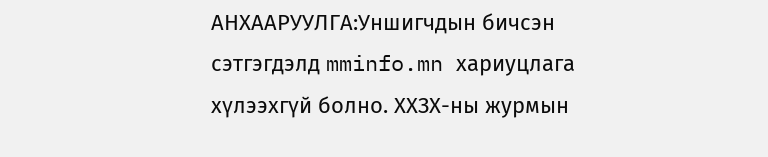АНХААРУУЛГА:Уншигчдын бичсэн сэтгэгдэлд mminfo.mn хариуцлага хүлээхгүй болно. ХХЗХ-ны журмын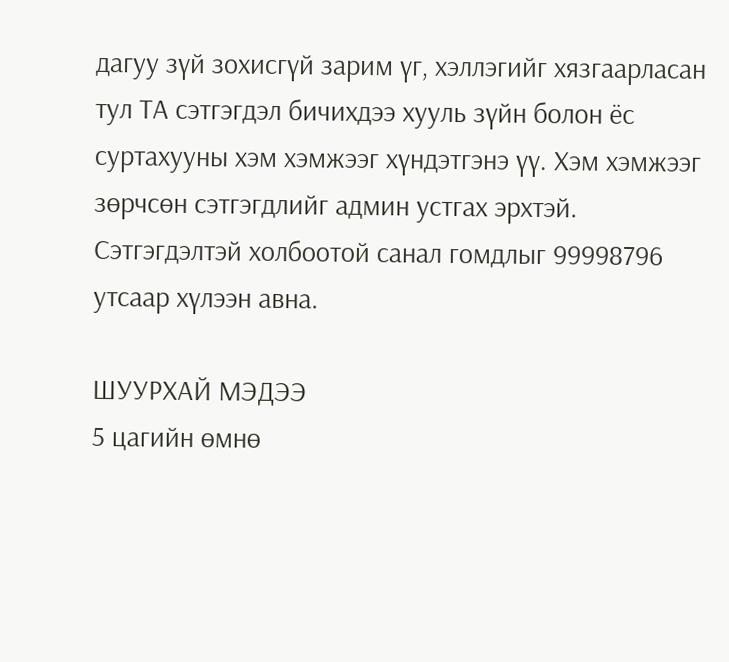дагуу зүй зохисгүй зарим үг, хэллэгийг хязгаарласан тул ТА сэтгэгдэл бичихдээ хууль зүйн болон ёс суртахууны хэм хэмжээг хүндэтгэнэ үү. Хэм хэмжээг зөрчсөн сэтгэгдлийг админ устгах эрхтэй. Сэтгэгдэлтэй холбоотой санал гомдлыг 99998796 утсаар хүлээн авна.

ШУУРХАЙ МЭДЭЭ
5 цагийн өмнө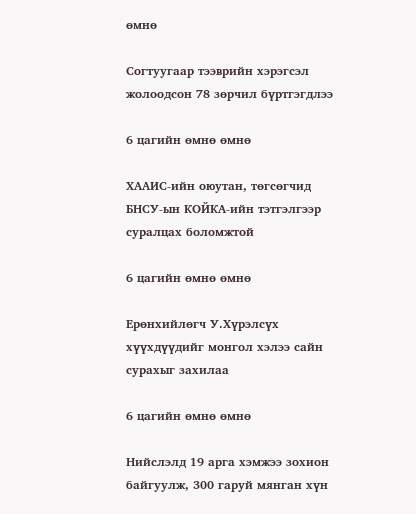өмнө

Согтуугаар тээврийн хэрэгсэл жолоодсон 78 зөрчил бүртгэгдлээ

6 цагийн өмнө өмнө

ХААИС-ийн оюутан, төгсөгчид БНСУ-ын КОЙКА-ийн тэтгэлгээр суралцах боломжтой

6 цагийн өмнө өмнө

Ерөнхийлөгч У.Хүрэлсүх хүүхдүүдийг монгол хэлээ сайн сурахыг захилаа

6 цагийн өмнө өмнө

Нийслэлд 19 арга хэмжээ зохион байгуулж, 300 гаруй мянган хүн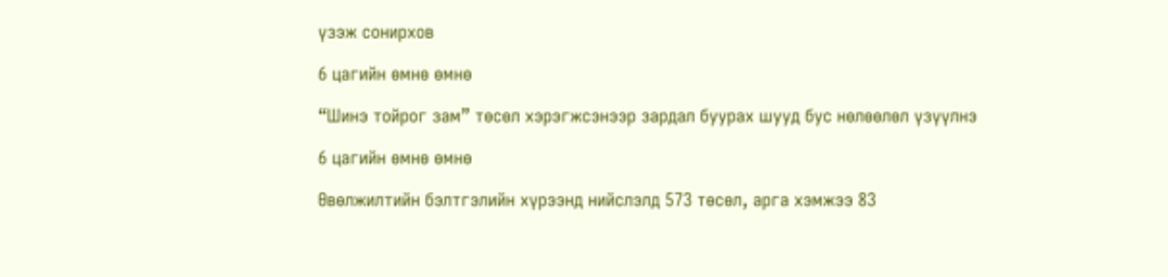үзэж сонирхов

6 цагийн өмнө өмнө

“Шинэ тойрог зам” төсөл хэрэгжсэнээр зардал буурах шууд бус нөлөөлөл үзүүлнэ

6 цагийн өмнө өмнө

Өвөлжилтийн бэлтгэлийн хүрээнд нийслэлд 573 төсөл, арга хэмжээ 83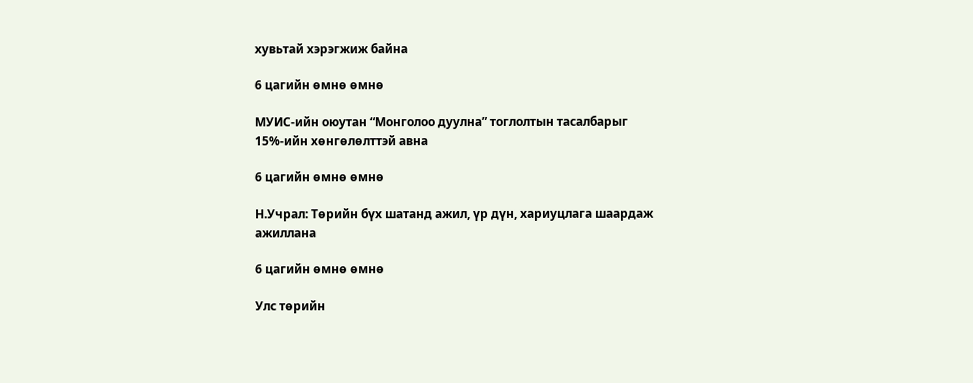хувьтай хэрэгжиж байна

6 цагийн өмнө өмнө

МУИС-ийн оюутан “Монголоо дуулна” тоглолтын тасалбарыг 15%-ийн хөнгөлөлттэй авна

6 цагийн өмнө өмнө

Н.Учрал: Төрийн бүх шатанд ажил, үр дүн, хариуцлага шаардаж ажиллана

6 цагийн өмнө өмнө

Улс төрийн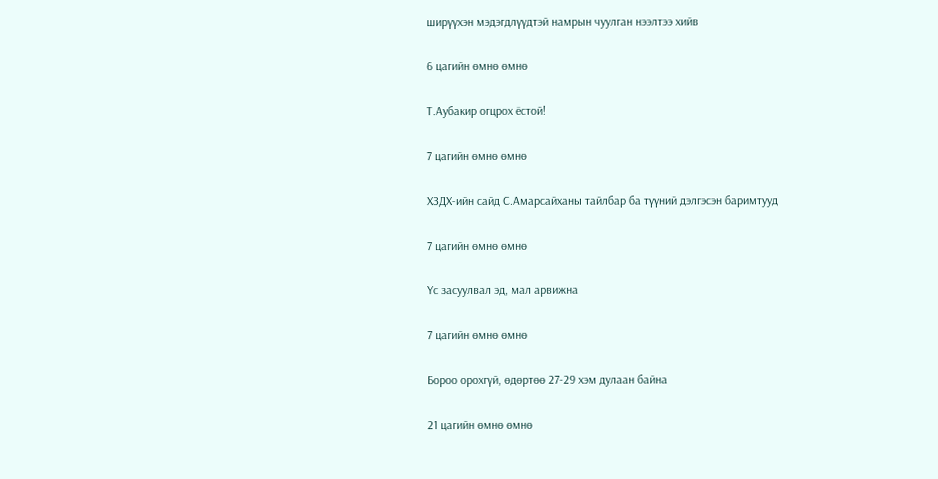ширүүхэн мэдэгдлүүдтэй намрын чуулган нээлтээ хийв

6 цагийн өмнө өмнө

Т.Аубакир огцрох ёстой!

7 цагийн өмнө өмнө

ХЗДХ-ийн сайд С.Амарсайханы тайлбар ба түүний дэлгэсэн баримтууд

7 цагийн өмнө өмнө

Үс засуулвал эд, мал арвижна

7 цагийн өмнө өмнө

Бороо орохгүй, өдөртөө 27-29 хэм дулаан байна

21 цагийн өмнө өмнө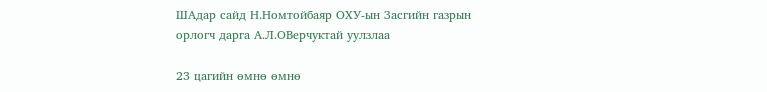ШАдар сайд Н.Номтойбаяр ОХУ-ын Засгийн газрын орлогч дарга А.Л.ОВерчуктай уулзлаа

23 цагийн өмнө өмнө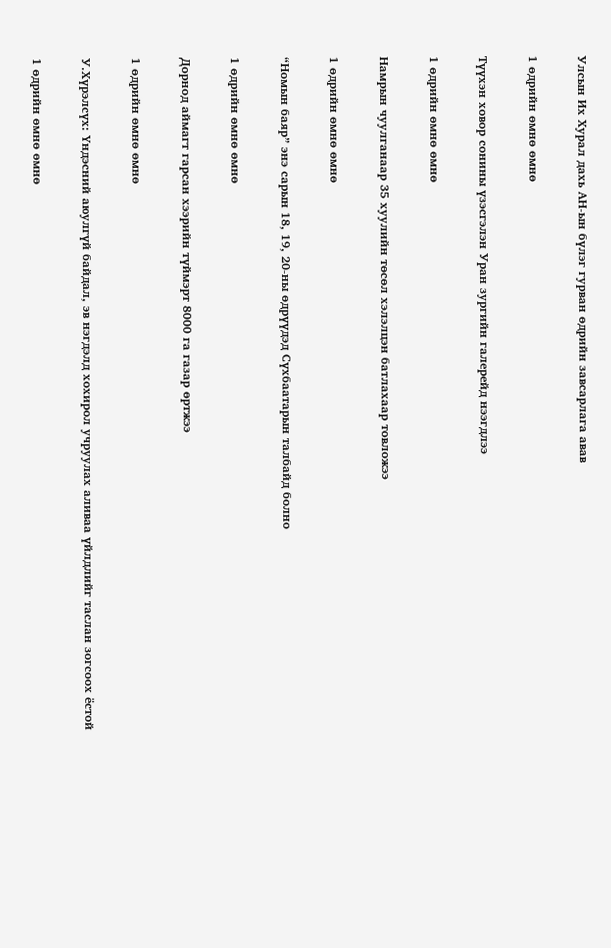Улсын Их Хурал дахь АН-ын бүлэг гурван өдрийн завсарлага авав

1 өдрийн өмнө өмнө

Түүхэн ховор сонины үзэсгэлэн Уран зургийн галерейд нээгдлээ

1 өдрийн өмнө өмнө

Намрын чуулганаар 35 хуулийн төсөл хэлэлцэн батлахаар товложээ

1 өдрийн өмнө өмнө

“Номын баяр” энэ сарын 18, 19, 20-ны өдрүүдэд Сүхбаатарын талбайд болно

1 өдрийн өмнө өмнө

Дорнод аймагт гарсан хээрийн түймэрт 8000 га газар өртжээ

1 өдрийн өмнө өмнө

У.Хүрэлсүх: Үндэсний аюулгүй байдал, эв нэгдэлд хохирол учруулах аливаа үйлдлийг таслан зогсоох ёстой

1 өдрийн өмнө өмнө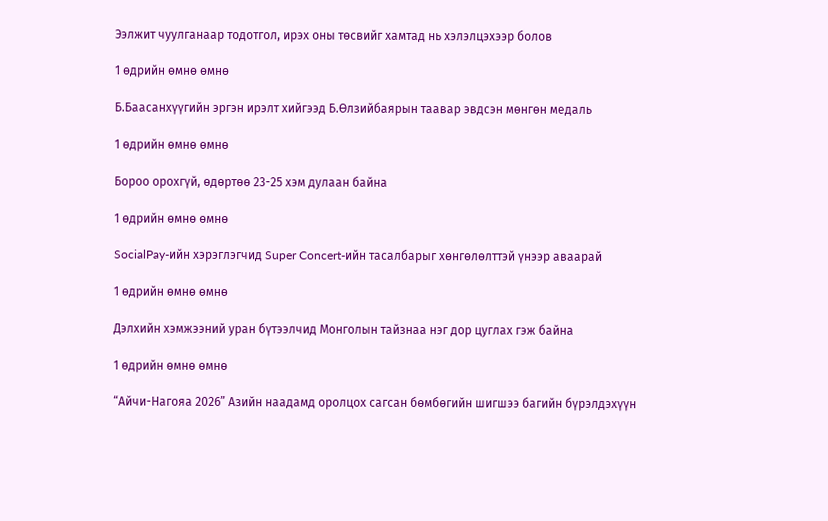Ээлжит чуулганаар тодотгол, ирэх оны төсвийг хамтад нь хэлэлцэхээр болов

1 өдрийн өмнө өмнө

Б.Баасанхүүгийн эргэн ирэлт хийгээд Б.Өлзийбаярын таавар эвдсэн мөнгөн медаль

1 өдрийн өмнө өмнө

Бороо орохгүй, өдөртөө 23-25 хэм дулаан байна

1 өдрийн өмнө өмнө

SocialPay-ийн хэрэглэгчид Super Concert-ийн тасалбарыг хөнгөлөлттэй үнээр аваарай

1 өдрийн өмнө өмнө

Дэлхийн хэмжээний уран бүтээлчид Монголын тайзнаа нэг дор цуглах гэж байна

1 өдрийн өмнө өмнө

“Айчи-Нагояа 2026” Азийн наадамд оролцох сагсан бөмбөгийн шигшээ багийн бүрэлдэхүүн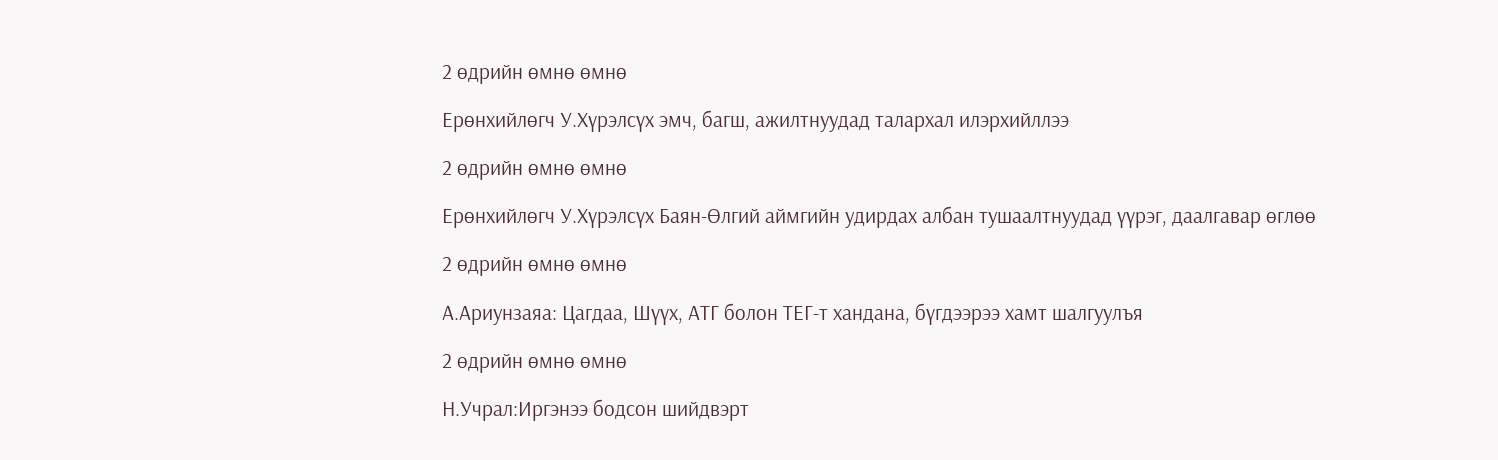2 өдрийн өмнө өмнө

Ерөнхийлөгч У.Хүрэлсүх эмч, багш, ажилтнуудад талархал илэрхийллээ

2 өдрийн өмнө өмнө

Ерөнхийлөгч У.Хүрэлсүх Баян-Өлгий аймгийн удирдах албан тушаалтнуудад үүрэг, даалгавар өглөө

2 өдрийн өмнө өмнө

А.Ариунзаяа: Цагдаа, Шүүх, АТГ болон ТЕГ-т хандана, бүгдээрээ хамт шалгуулъя

2 өдрийн өмнө өмнө

Н.Учрал:Иргэнээ бодсон шийдвэрт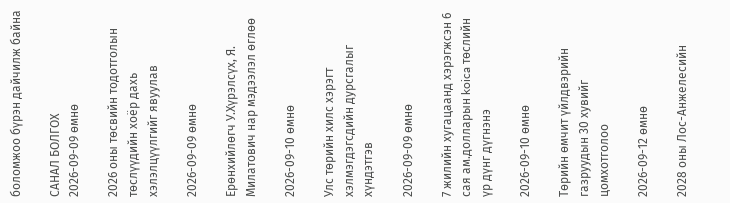боломжоо бүрэн дайчилж байна

САНАЛ БОЛГОХ
2026-09-09 өмнө

2026 оны төсвийн тодотголын төслүүдийн хоёр дахь хэлэлцүүлгийг явуулав

2026-09-09 өмнө

Ерөнхийлөгч У.Хүрэлсүх, Я. Милатович нар мэдээлэл өглөө

2026-09-10 өмнө

Улс төрийн хилс хэрэгт хэлмэгдэгсдийн дурсгалыг хүндэтгэв

2026-09-09 өмнө

7 жилийн хугацаанд хэрэгжсэн 6 сая ам.долларын koica төслийн үр дүнг дүгнэнэ

2026-09-10 өмнө

Төрийн өмчит үйлдвэрийн газруудын 30 хувийг цомхотголоо

2026-09-12 өмнө

2028 оны Лос-Анжелесийн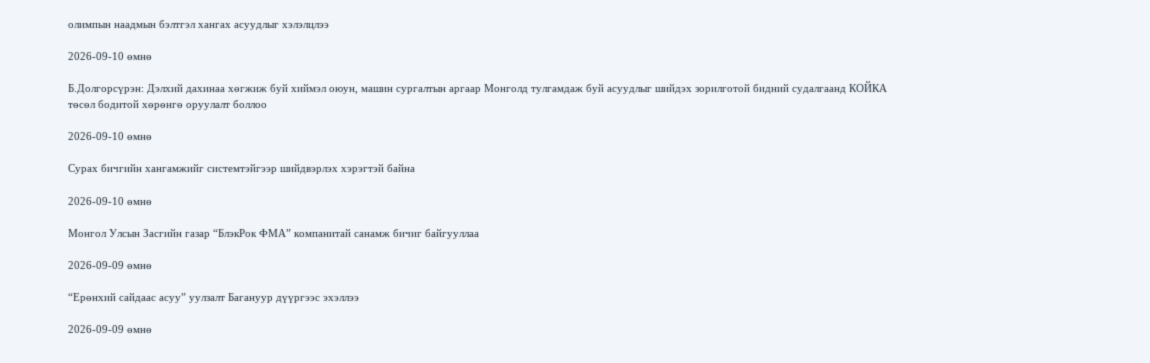олимпын наадмын бэлтгэл хангах асуудлыг хэлэлцлээ

2026-09-10 өмнө

Б.Долгорсүрэн: Дэлхий дахинаа хөгжиж буй хиймэл оюун, машин сургалтын аргаар Монголд тулгамдаж буй асуудлыг шийдэх зорилготой бидний судалгаанд КОЙКА төсөл бодитой хөрөнгө оруулалт боллоо

2026-09-10 өмнө

Сурах бичгийн хангамжийг системтэйгээр шийдвэрлэх хэрэгтэй байна

2026-09-10 өмнө

Монгол Улсын Засгийн газар “БлэкРок ФМА” компанитай санамж бичиг байгууллаа

2026-09-09 өмнө

“Ерөнхий сайдаас асуу” уулзалт Багануур дүүргээс эхэллээ

2026-09-09 өмнө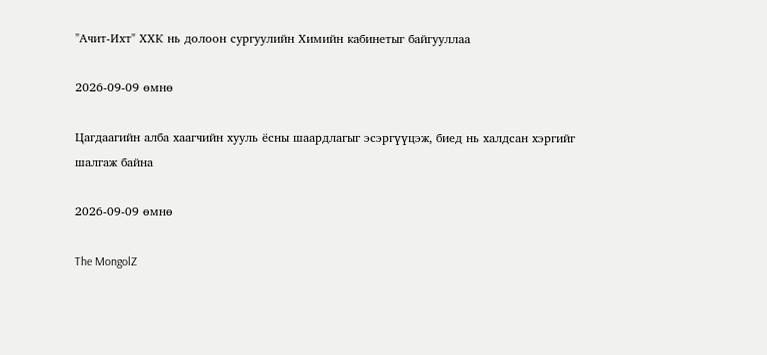"Ачит-Ихт" ХХК нь долоон сургуулийн Химийн кабинетыг байгууллаа

2026-09-09 өмнө

Цагдаагийн алба хаагчийн хууль ёсны шаардлагыг эсэргүүцэж, биед нь халдсан хэргийг шалгаж байна

2026-09-09 өмнө

The MongolZ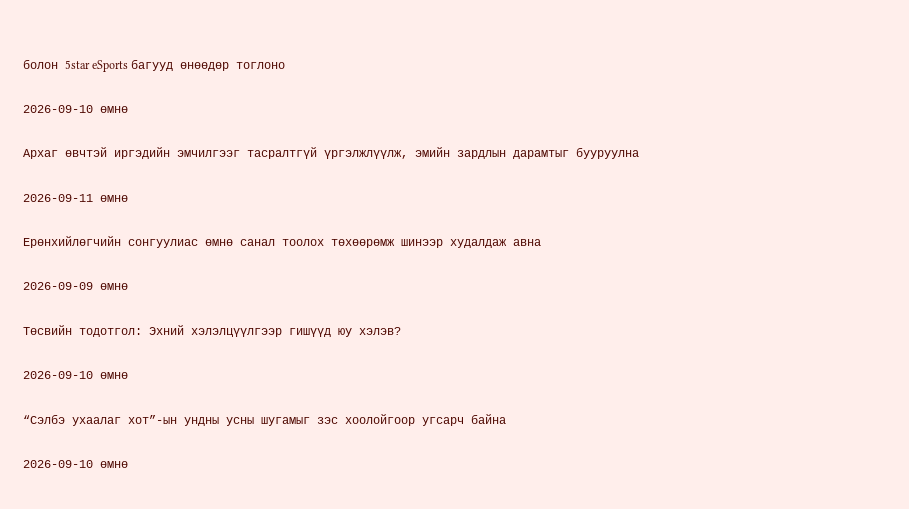болон 5star eSports багууд өнөөдөр тоглоно

2026-09-10 өмнө

Архаг өвчтэй иргэдийн эмчилгээг тасралтгүй үргэлжлүүлж, эмийн зардлын дарамтыг бууруулна

2026-09-11 өмнө

Ерөнхийлөгчийн сонгуулиас өмнө санал тоолох төхөөрөмж шинээр худалдаж авна

2026-09-09 өмнө

Төсвийн тодотгол: Эхний хэлэлцүүлгээр гишүүд юу хэлэв?

2026-09-10 өмнө

“Сэлбэ ухаалаг хот”-ын ундны усны шугамыг зэс хоолойгоор угсарч байна

2026-09-10 өмнө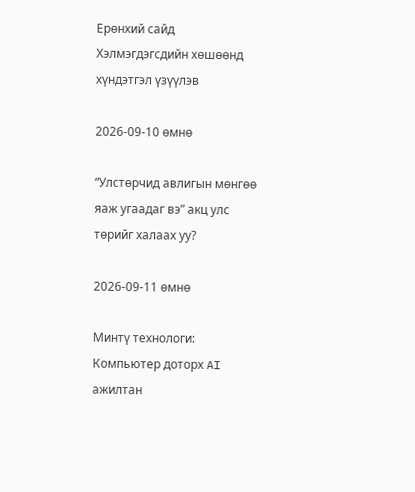Ерөнхий сайд Хэлмэгдэгсдийн хөшөөнд хүндэтгэл үзүүлэв

2026-09-10 өмнө

“Улстөрчид авлигын мөнгөө яаж угаадаг вэ” акц улс төрийг халаах уу?

2026-09-11 өмнө

Минтү технологи: Компьютер доторх AI ажилтан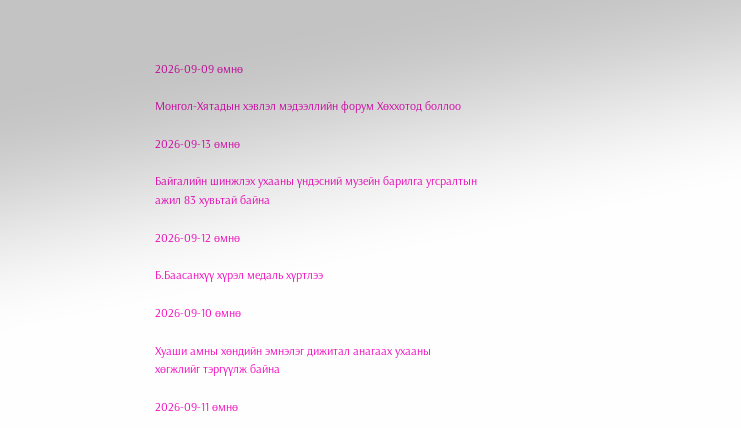2026-09-09 өмнө

Монгол-Хятадын хэвлэл мэдээллийн форум Хөххотод боллоо

2026-09-13 өмнө

Байгалийн шинжлэх ухааны үндэсний музейн барилга угсралтын ажил 83 хувьтай байна

2026-09-12 өмнө

Б.Баасанхүү хүрэл медаль хүртлээ

2026-09-10 өмнө

Хуаши амны хөндийн эмнэлэг дижитал анагаах ухааны хөгжлийг тэргүүлж байна

2026-09-11 өмнө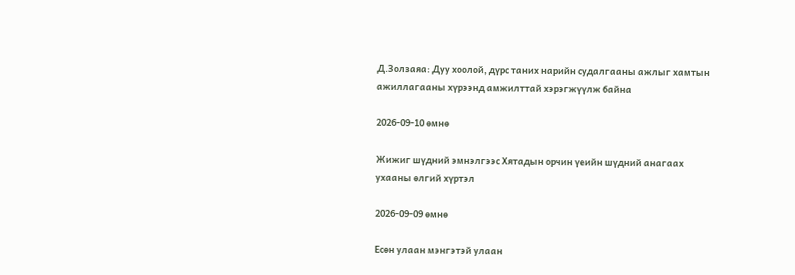Д.Золзаяа: Дуу хоолой, дүрс таних нарийн судалгааны ажлыг хамтын ажиллагааны хүрээнд амжилттай хэрэгжүүлж байна

2026-09-10 өмнө

Жижиг шүдний эмнэлгээс Хятадын орчин үеийн шүдний анагаах ухааны өлгий хүртэл

2026-09-09 өмнө

Есөн улаан мэнгэтэй улаан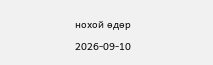нохой өдөр

2026-09-10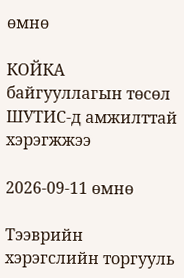өмнө

КОЙКА байгууллагын төсөл ШУТИС-д амжилттай хэрэгжжээ

2026-09-11 өмнө

Тээврийн хэрэгслийн торгууль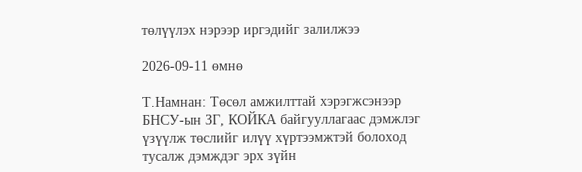төлүүлэх нэрээр иргэдийг залилжээ

2026-09-11 өмнө

Т.Намнан: Төсөл амжилттай хэрэгжсэнээр БНСУ-ын ЗГ, КОЙКА байгууллагаас дэмжлэг үзүүлж төслийг илүү хүртээмжтэй болоход тусалж дэмждэг эрх зүйн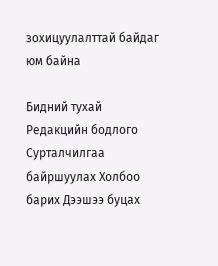зохицуулалттай байдаг юм байна

Бидний тухай Редакцийн бодлого Сурталчилгаа байршуулах Холбоо барих Дээшээ буцах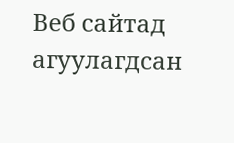Веб сайтад агуулагдсан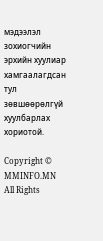мэдээлэл зохиогчийн эрхийн хуулиар хамгаалагдсан тул зөвшөөрөлгүй хуулбарлах хориотой.

Copyright © MMINFO.MN All Rights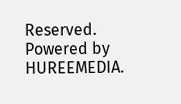Reserved. Powered by HUREEMEDIA.